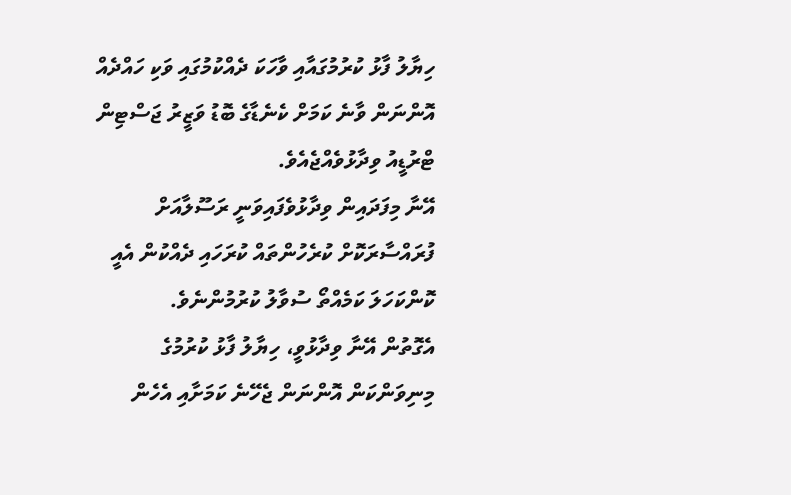ހިޔާލު ފާޅު ކުރުމުގައާއި ވާހަކަ ދެއްކުމުގައި ވަކި ހައްދެއް އޮންނަން ވާނެ ކަމަށް ކެނެޑާގެ ބޮޑު ވަޒީރު ޖަސްޓިން ޓްރުޑީއު ވިދާޅުވެއްޖެއެވެ.
އޭނާ މިފަދައިން ވިދާޅުވެފައިވަނީ ރަސޫލާއަށް ފުރައްސާރަކޮށް ކުރެހުންތައް ކުރަހައި ދެއްކުން އެއީ ކޮންކަހަލަ ކަމެއްތޯ ސުވާލު ކުރުމުންނެވެ.
އެގޮތުން އޭނާ ވިދާޅުވީ، ހިޔާލު ފާޅު ކުރުމުގެ މިނިވަންކަން އޮންނަން ޖެހޭނެ ކަމަށާއި އެހެން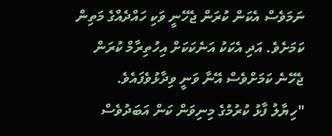ނަމަވެސް އެކަން ކުރަން ޖެހޭނީ ވަކި ހައްދެއްގެ މަތިން ކަމަށެވެ. އަދި އެކަކު އަނެކަކަށް އިހުތިރާމް ކުރަން ޖެހޭނެ ކަމަށްވެސް އޭނާ ވަނީ ވިދާޅުވެފައެވެ.
"ހިޔާލު ފާޅު ކުރުމުގެ މިނިވަން ކަން އަބަދުވެސް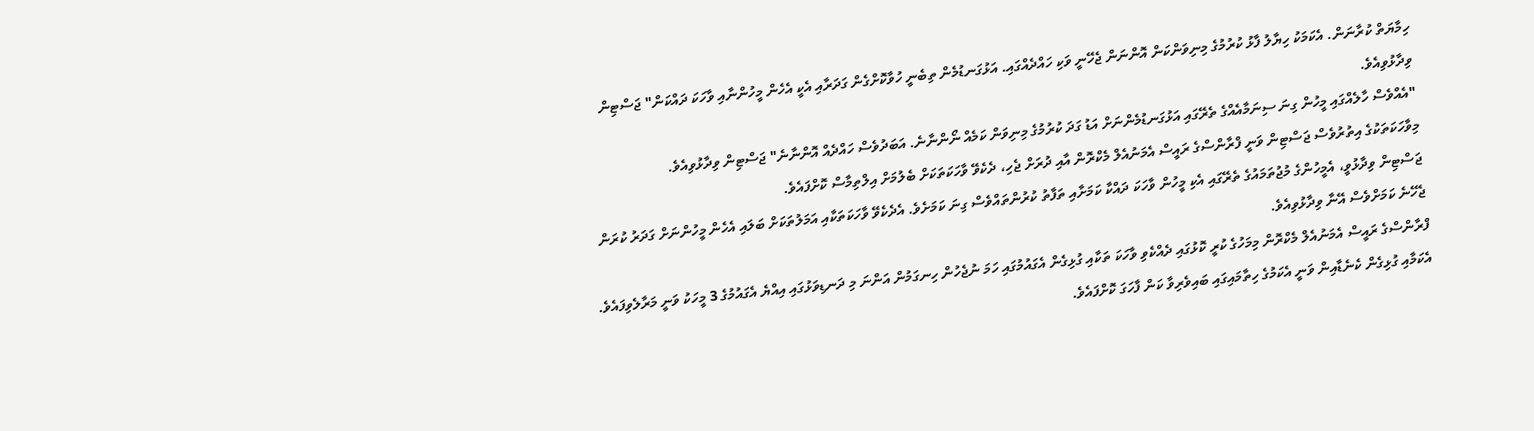ހިމާޔަތް ކުރާނަން. އެކަމަކު ހިޔާލު ފާޅު ކުރުމުގެ މިނިވަންކަން އޮންނަން ޖެހޭނީ ވަކި ހައްދެއްގައި. އަޅުގަނޑުމެން ތިބެނީ ހުވާކޮށްގެން ގަދަރާއި އެކީ އެހެން މީހުންނާއި ވާހަކަ ދައްކަން" ޖަސްޓިން ވިދާޅުވިއެވެ.
"އެއްވެސް ހާލެއްގައި މީހުން ގިނަ ސިނަމާއެއްގެ ތެރޭގައި އަޅުގަނޑުމެންނަށް އަޑު ގަދަ ކުރުމުގެ މިނިވަން ކަމެއް ނޯންނާނެ. އަބަދުވެސް ހައްދެއް އޮންނާނެ" ޖަސްޓިން ވިދާޅުވިއެވެ.
މިވާހަކަތަކުގެ އިތުރުވެސް ޖަސްޓިން ވަނީ ފްރާންސްގެ ރައީސް އެމަނުއެލް މެކްރޮން އާއި ދުރަށް ޖެހި، ދެކެވޭ ވާހަކަތަކަށް ބެލުމަށް އިލްތިމާސް ކޮށްފައެވެ.
ޖަސްޓިން ވިދާޅުވީ، އެމީހުންގެ މުޖުތަމައުގެ ތެރޭގައި އެކި މީހުން ވާހަކަ ދައްކާ ކަމަށާއި ތަފާތު ކުރުންތައްވެސް ގިނަ ކަމަށެވެ. އެދެކެވޭ ވާހަކަތަކާއި އަމަލުތަކަށް ބަލައި އެހެން މީހުންނަށް ގަދަރު ކުރަން ޖެހޭނެ ކަމަށްވެސް އޭނާ ވިދާޅުވިއެވެ.
ފްރާންސްގެ ރައީސް އެމަނުއެލް މެކްރޮން މިމަހުގެ ކުރީ ކޮޅުގައި ދެއްކެވި ވާހަކަ ތަކާއި ގުޅިގެން އެގައުމުގައި ހަމަ ނުޖެހުން ހިނގަމުން އަންނަ މި ދަނޑިވަޅުގައި އިއްޔެ އެގައުމުގެ 3 މީހަކު ވަނީ މަރާލެވިފައެވެ. އެކަމާއި ގުޅިގެން ކެނެޑާއިން ވަނީ އެކަމުގެ ހިތާމައިގައި ބައިވެރިވާ ކަން ފާހަގަ ކޮށްފައެވެ.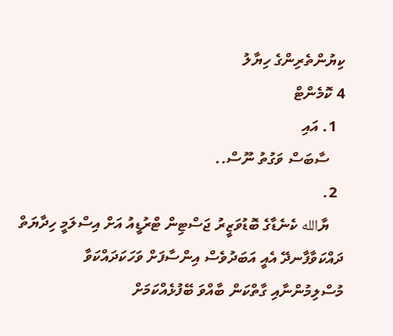ކިޔުންތެރިންގެ ހިޔާލު
4 ކޮމެންޓް
  1. އައި
    ސާބަސް ވަގުތު ނޫސް..
  2.
    ޔާالله ކެނެޑާގެ ބޮޑުވަޒީރު ޖަސްޓިން ޓްރުޑީއު އަށް އިސްލަމީ ހިދާޔަތް ދައްކަވާފާނދޭ އެއީ އަބަދުވެސް އިންސާފަށް ވަހަކަދައްކަވާ މުސްލިމުންނާއި ގާތްކަން ބާއްވަ ބޭފުޅެއްކަމަށް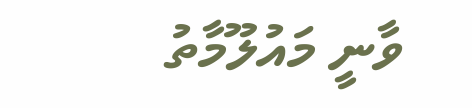ވާނީ މައުލޫމާތު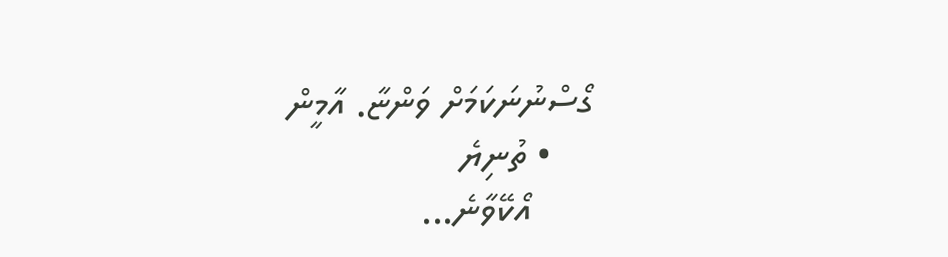ގޯސްނުނަކަމަށް ވަންޏާ. އާމީން
    • ތުނިޔެ
      އޯކޭވާނެ...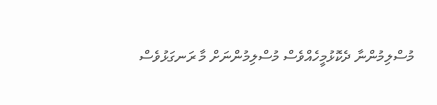މުސްލިމުންނާ ދެކޮޅުމީހެއްވެސް މުސްލިމުންނަށް މާ ރަނގަޅުވެސް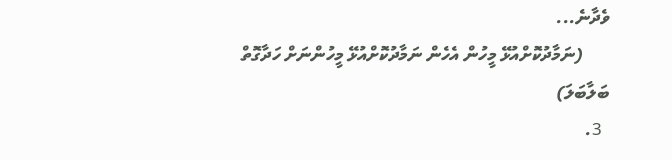ވެދާނެ...
      (ނަމާދުކޮށްއުޅޭ މީހުން އެހެން ނަމާދުކޮށްއުޅޭ މީހުންނަށް ހަދާގޮތް ބަލާބަލަ)
  3.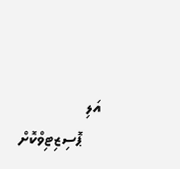އަލި
    ޕޮސިޒިޓިވްކޮށް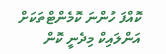ކޮއްފަ ހުންނަ ކޮމެންޓްތަކަށް އަންލައިކް މިދެނީ ކޮން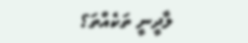ލާދީނީ ތަކެއްތަ؟